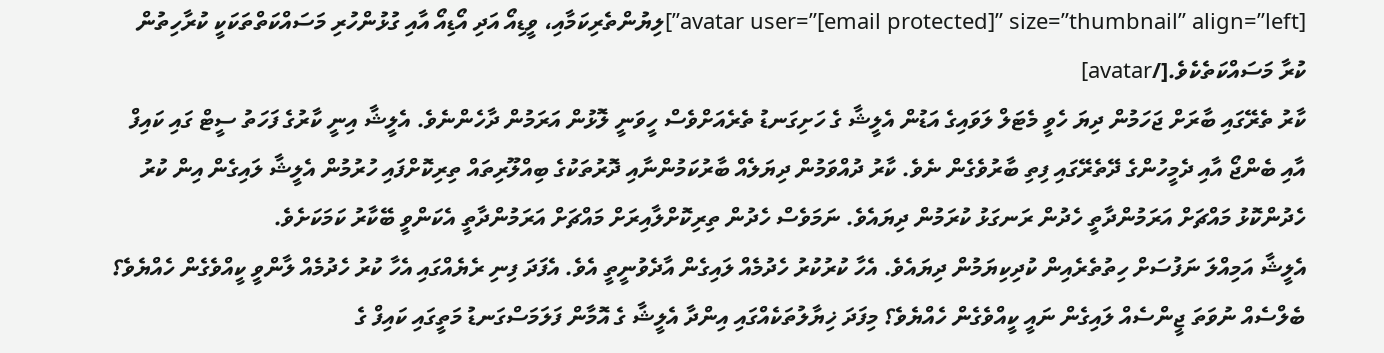[avatar user=”[email protected]” size=”thumbnail” align=”left”]ލިޔުންތެރިކަމާއި، ވީޑިއޯ އަދި އޯޑިއޯ އާއި ގުޅުންހުރި މަސައްކަތްތަކަކީ ކުރާހިތުން ކުރާ މަސައްކަތެކެވެ.[/avatar]
ކާރު ތެރޭގައި ބާރަށް ޖަހަމުން ދިޔަ ހެވީ މެޓަލް ލަވައިގެ އަޑުން އެލީޝާ ގެ ހަށިގަނޑު ތެރެއަށްވެސް ހީވަނީ ލޮޅުން އަރަމުން ދާހެންނެވެ. އެލީޝާ އިނީ ކާރުގެ ފަހަތު ސީޓް ގައި ކައިފް އާއި ބެންޖޯ އާއި ދެމީހުންގެ ދޭތެރޭގައި ފިތި ބާރުވެގެން ނެވެ. ކާރު ދުއްވަމުން ދިޔަލެއް ބާރުކަމުންނާއި ދޮރުތަކުގެ ބިއްލޫރިތައް ތިރިކޮށްފައި ހުރުމުން އެލީޝާ ލައިގެން އިން ކުރު ހެދުންކޮޅު މައްޗަށް އަރަމުންދާތީ ހެދުން ރަނގަޅު ކުރަމުން ދިޔައެވެ. ނަމަވެސް ހެދުން ތިރިކޮށްލާއިރަށް މައްޗަށް އަރަމުންދާތީ އެކަންވީ ބޭކާރު ކަމަކަށެވެ.
އެލީޝާ އަމިއްލަ ނަފުސަށް ހިތުތެރެއިން ކުދިކިޔަމުން ދިޔައެވެ. އެހާ ކުރުކުރު ހެދުމެއް ލައިގެން އާދެވުނީތީ އެވެ. އެފަދަ ފިނި ރެޔެއްގައި އެހާ ކުރު ހެދުމެއް ލާންވީ ކީއްވެގެން ހެއްޔެވެ؟ ބެލްސެއް ނުވަތަ ޖީންސެއް ލައިގެން ނައީ ކީއްވެގެން ހެއްޔެވެ؟ މިފަދަ ޚިޔާލުތަކެއްގައި އިންދާ އެލީޝާ ގެ އޮމާން ފަލަމަސްގަނޑު މަތީގައި ކައިފް ގެ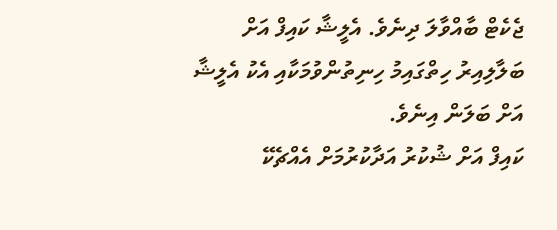ޖެކެޓް ބާއްވާލަ ދިނެވެ. އެލީޝާ ކައިފް އަށް ބަލާލިއިރު ހިތްގައިމު ހިނިތުންވުމަކާއި އެކު އެލީޝާ އަށް ބަލަން އިނެވެ.
ކައިފް އަށް ޝުކުރު އަދާކުރުމަށް އެއްޗެކޭ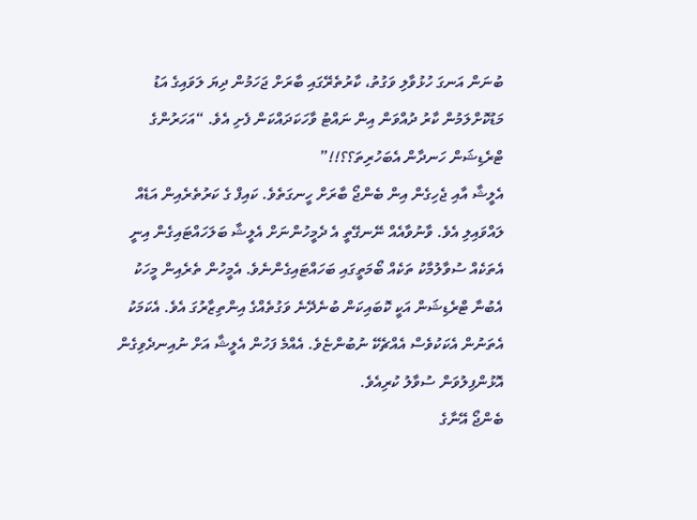ބުނަން އަނގަ ހުޅުވާލި ވަގުތު، ކާރުތެރޭގައި ބާރަށް ޖަހަމުން ދިޔަ ލަވައިގެ އަޑު މަޑުކޮށްލަމުން ކާރު ދުއްވަން އިން ނައްޓު ވާހަކަދައްކަން ފެށި އެވެ. “އަހަރުންގެ ޓްރެޑިޝަން ހަނދާން އެބަހުރިތަ؟؟!!”
އެލީޝާ އާއި ޖެހިގެން އިން ބެންޖޯ ބާރަށް ހީނގަތެވެ. ކައިފް ގެ ކަރުތެރެއިން އަޑެއް ލައްވައިލި އެވެ. ވާނުވާއެއް ނޭނގޭތީ އެ ދެމީހުންނަށް އެލީޝާ ބަލަހައްޓައިގެން އިނީ އެތަކެއް ސުވާލުމާކު ތަކެއް ބޯމަތީގައި ބަހައްޓައިގެންނެވެ. އެމީހުން ތެރެއިން މީހަކު އެބުނާ ޓްރެޑިޝަން އަކީ ކޮބައިކަން ބުނެދޭނެ ވަގުތެއްގެ އިންތިޒާރުގަ އެވެ. އެކަމަކު އެތަނުން އެކަކުވެސް އެއްޗެކޭ ނުބުންޏެވެ. އެއްމެ ފަހުން އެލީޝާ އަށް ނުއިނދެވިގެން އޮޅުންފިލުވަން ސުވާލު ކުރިއެވެ.
ބެންޖޯ އޭނާގެ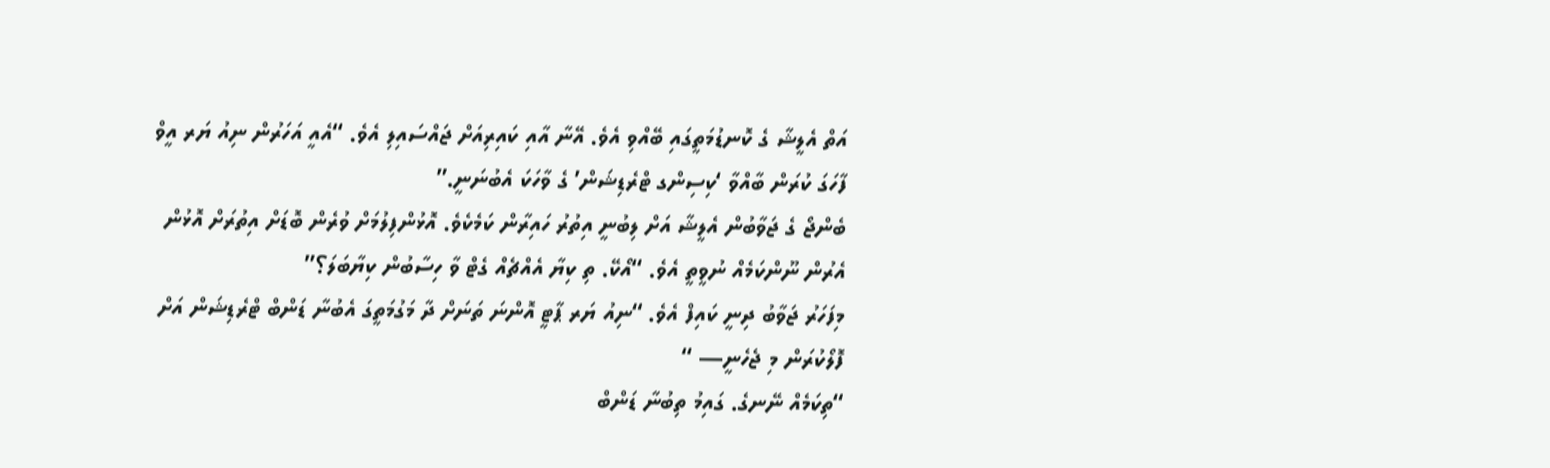އަތް އެލީޝާ ގެ ކޮނޑުމަތީގައި ބޭއްވި އެވެ. އޭނާ އާއި ކައިރިއަށް ޖައްސައިލި އެވެ. “އެއީ އަހަރުން ނިއު ޔަރ އީވް ފާހަގަ ކުރަން ބާއްވާ ‘ކިސިންގ ޓްރެޑިޝަން’ ގެ ވާހަކަ އެބުނަނީ.”
ބެންޖޯ ގެ ޖަވާބުން އެލީޝާ އަށް ލިބުނީ އިތުރު ހައިރާން ކަމެކެވެ. އޮޅުންފިލުމަށް ވުރެން ބޮޑަށް އިތުރަށް އޮޅުން އެރުން ނޫންކަމެއް ނުވީތީ އެވެ. “އޯކޭ. ތި ކިޔާ އެއްޗެއް ގެޓް ވާ ހިސާބުން ކިޔާބަލަ؟”
މިފަހަރު ޖަވާބު ދިނީ ކައިފް އެވެ. “ނިއު ޔަރ ޕާޓީ އޮންނަ ތަނަށް ދާ މަގުމަތީގަ އެބުނާ ޑަންބް ޓްރެޑިޝަން އަށް ފޮލޯކުރަން މި ޖެހެނީ— “
“ތިކަމެއް ނޭނގެ. ގައިމު ތިބުނާ ޑަންބް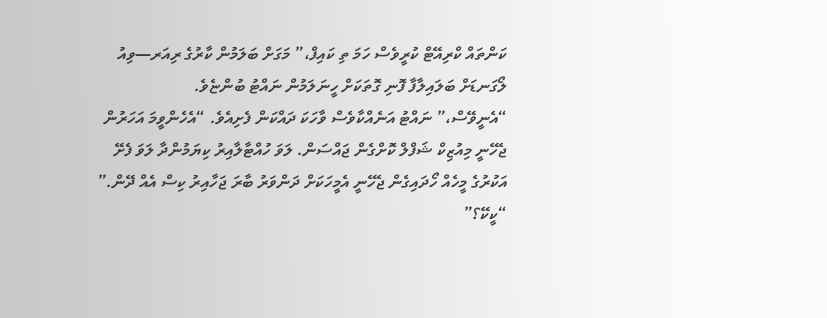ކަންތައް ކްރިއޭޓް ކުރީވެސް ހަމަ ތި ކައިފް،” މަގަށް ބަލަމުން ކާރުގެ ރިއަރ—ވިއު ލޯގަނޑަށް ބަލައިލާފާ ފޮނި ގޮތަކަށް ހީނަލަމުން ނައްޓު ބުންޏެވެ.
“އެނީވޭސް،” ނައްޓު އަނެއްކާވެސް ވާހަކަ ދައްކަން ފެށިއެވެ. “އެހެންވީމަ އަހަރުން ޖެހޭނީ މިއުޒިކް ޝަފްލް ކޮށްގެން ޖައްސަން. ލަވަ ހުއްޓާލާއިރު ކިޔަމުންދާ ލަވަ ފެށޭ އަކުރުގެ މީހެއް ހޯދައިގެން ޖެހޭނީ އެމީހަކަށް ދަންވަރު ބާރަ ޖަހާއިރު ކިސް އެއް ދޭން.”
“ކީކޭ؟”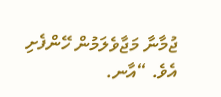ޖުމާނާ މަޖާވެލަމުން ހޭންފެށި އެވެ. “އާނ.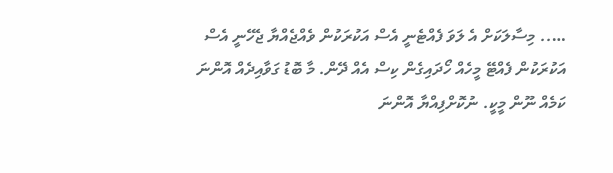….. މިސާލަކަށް އެ ލަވަ ފެއްޓެނީ އެސް އަކުރަކުން ވެއްޖެއްޔާ ޖެހޭނީ އެސް އަކުރަކުން ފެއްޓޭ މީހެއް ހޯދައިގެން ކިސް އެއް ދޭން. މާ ބޮޑު ގަވާއިދެއް އޮންނަ ކަމެއް ނޫން މީކީ. ނުކޮށްފިއްޔާ އޮންނަ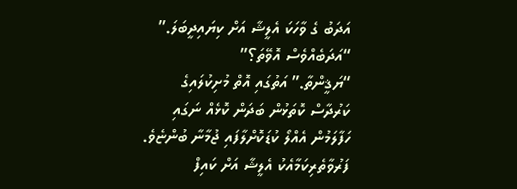އަދަބު ގެ ވާހަކަ އެލީޝާ އަށް ކިޔައިދީބަލަ.”
“އަދަބެއްވެސް އޮވޭތަ؟”
“ޔަޤީންތާ.” އަތުގައި އޮތް މުށިކުލައިގެ ކަރުދާސް ކޮތަޅުން ބަދަން ކޮޅެއް ނަގައި ހަފާލަމުން އެއްލޯ ކުޑަކޮށްލާފައި ޖުމާނާ ބުންޏެވެ.
ފަރުވާތެރިކަމާއެކު އެލީޝާ އަށް ކައިފް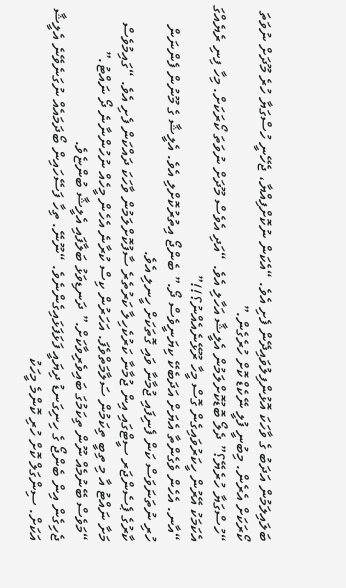ބަލައިލަމުން އަދަބު ގެ ވާހަކަ އޮޅުންފިލުވައިދޭން ފެށި އެވެ. “އެކަން ނުކޮށްފިއްޔާ، ޖެހޭނީ ހުސްގަޔާ ހުރެ މޫދަށް ނުވަތަ ކޯރަކަށް އެރެން. މިބުނީ ފުލީ ނޭކެޑް ކޮށް ހުރެގެން.”
“ހުސްގަޔާ ހުރެޔޭ؟” ދެލޯ ބޮޑުކޮށްލަމުން އެލީޝާ އަހާލި އެވެ. “އަދި އެވެސް މޫދަށް ނުވަތަ ކޯރަކަށް. މިހާ ފިނި ރެޔެއްގަ އެކަމަކު އޭރުން ހީކަރުވައިގެން ގޮސް މީހާ ރޫޅޭނެއެއްނު؟!!”
“އާނ. އެހެން ވެގެންތާ އެޔަށް އަދަބެކޭ ކިޔަނީވެސް ދޯ.” ބެންޖޯ އިތުރުކޮށްލި އެވެ. އެލީޝާ ގެ މޫނުން ފެންނަން ހުރި ނުތަނަވަސް ކަން ފެނިފައި ޖުމާނާ ވައި ގޮތަކަށް ހީނލި އެވެ.
ކާރުގެ ޕެސެންޖަރ ސީޓްގައި އިން ޖުމާނާ ކަރުކެހިލާ ކަރުތެރެ ސާފުކޮށްލަމުން ވާހަކަ ދައްކަން ފެށި އެވެ. “ގައިމުވެސް މަށާ ނައްޓު އާ މި ތިބީ ތިކަމުން ސަލާމަތްވެފަ. އަހަރުން ކިސް ކުރާނެ އެހެން މީހެއް ނުހުންނާނެ ދޯ ނައްޓު.”
“މަވެސް ބޭނުމެއް ނޫން ތިކަމުގަ ބައިވެރިވާކަށް.” ދަނޑިވަޅު ބަލާފައި އެލީޝާ ބުންޏެވެ.
ޖެހިގެން އިން ބެންޖޯ ގެ ހިނިގަނޑު ދިޔައީ ފަޅަފަޅައިގެންނެވެ. “ނޫނޭ. ތިހާ ފަސޭހައިން ބޯދަމައެއް ނުގަނެވޭނެ އެލީޝާ އަކަށް. ސިންގަލް ކޮށް ހުރި ކޮންމެ މީހަކު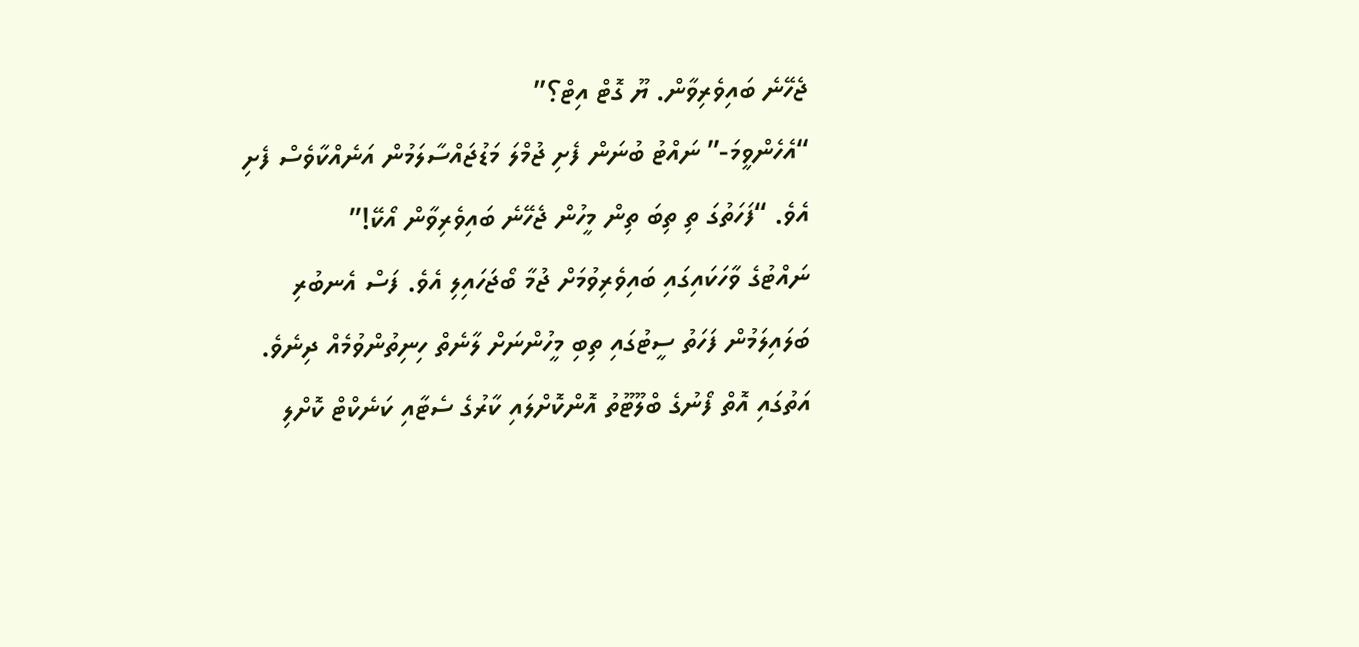ޖެހޭނެ ބައިވެރިވާން. ޔޫ ގޮޓް އިޓް؟”
“އެހެންވީމަ-” ނައްޓު ބުނަން ފެށި ޖުމްލަ މަޑުޖައްސާލަމުން އަނެއްކާވެސް ފެށި އެވެ. “ފަހަތުގަ ތި ތިބަ ތިން މީހުން ޖެހޭނެ ބައިވެރިވާން އޯކޭ!”
ނައްޓުގެ ވާހަކައިގައި ބައިވެރިވުމަށް ޖުމާ ބޯޖަހައިލި އެވެ. ފަސް އެނބުރި ބަލައިލަމުން ފަހަތު ސީޓުގައި ތިބި މީހުންނަށް ލާނެތް ހިނިތުންވުމެއް ދިނެވެ. އަތުގައި އޮތް ފޯނުގެ ބްލޫޓޫތު އޮންކޮށްލައި ކާރުގެ ސެޓާއި ކަނެކްޓް ކޮށްލި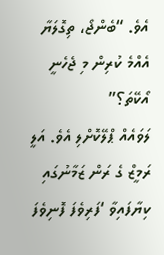އެވެ. “ބެންޖޯ، ތިގޮލަޔާ އެއްމެ ކުރިން މި ޖެހެނީ އޯކޭތަ؟”
ލަވައެއް ޕްލޭކޮށްލި އެވެ. އަލީ ރަމީޒް ގެ ރަން ޒަމާނުގައި ކިޔާފައިވާ ‘ފަރިވެފަ ފޮނިވެފަ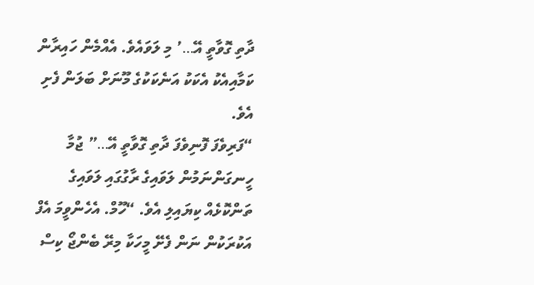ދާތި ގޮވާތީ އޭ…’ މި ލަވައެވެ. އެއްމެން ހައިރާން ކަމާއިއެކު އެކަކު އަނެކަކުގެ މޫނަށް ބަލަން ފެށި އެވެ.
“ފަރިވެފަ ފޮނިވެފަ ދާތި ގޮވާތީ އޭ…” ޖުމާ ހީނގަންނަމުން ލަވައިގެ ރާގުގައި ލަވައިގެ ތަންކޮޅެއް ކިޔައިލި އެވެ. “ހޫމް. އެހެންވީމަ އެފް އަކުރަކުން ނަން ފެށޭ މީހަކާ މިރޭ ބެންޖޯ ކިސް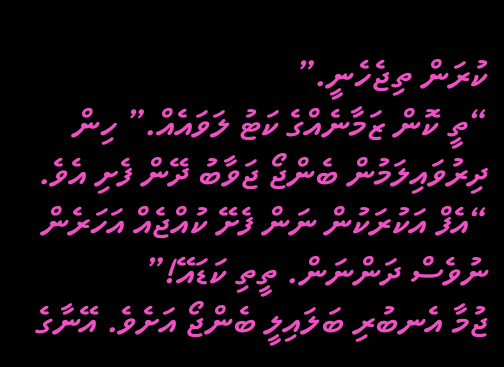ކުރަން ތިޖެހެނީ.”
“ތީ ކޮން ޒަމާނެއްގެ ކަޓު ލަވައެއް.” ހިން ދިރުވައިލަމުން ބެންޖޯ ޖަވާބު ދޭން ފެށި އެވެ. “އެފް އަކުރަކުން ނަން ފެށޭ ކުއްޖެއް އަހަރެން ނުވެސް ދަންނަން. ތީތި ކަޑައޭ!”
ޖުމާ އެނބުރި ބަލައިލީ ބެންޖޯ އަށެވެ. އޭނާގެ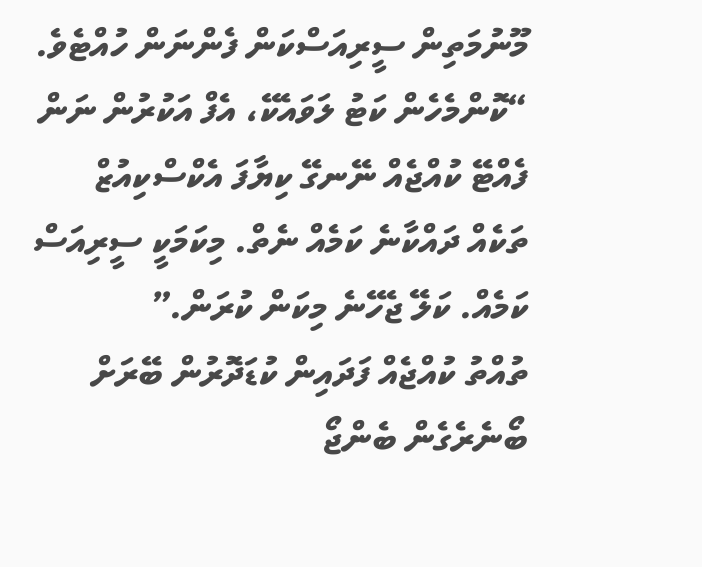މޫނުމަތިން ސީރިއަސްކަން ފެންނަން ހުއްޓެވެ. “ކޮންމެހެން ކަޓު ލަވައެކޭ، އެފް އަކުރުން ނަން ފެއްޓޭ ކުއްޖެއް ނޭނގޭ ކިޔާފަ އެކްސްކިއުޒް ތަކެއް ދައްކާނެ ކަމެއް ނެތް. މިކަމަކީ ސީރިއަސް ކަމެއް. ކަލޭ ޖެހޭނެ މިކަން ކުރަން.”
ތުއްތު ކުއްޖެއް ފަދައިން ކުޑަދޮރުން ބޭރަށް ބޯނެރެގެން ބެންޖޯ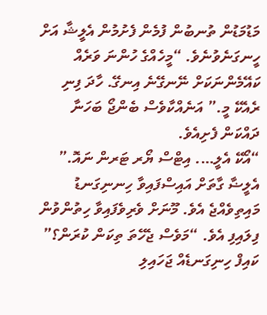މަޑުމަޑުން ތުނބުން ފުމެން ފެށުމުން އެލީޝާ އަށް ހީނގަނެވުނެވެ. “މީހެއްގެ ހުންނަ ވަރެއް ކައޭމެންނަކަށް ނޭނގޭނެ އިނގޭ. ހާދަ ފިނި ރެއެކޭ މީ.” އަނެއްކާވެސް ބެންޖޯ ބަހަނާ ދައްކަން ފެށިއެވެ.
“އޯކޭ އެލީ…. އިޓްސް ޔޯރ ޓަރން ނައޮ.”
އެލީޟާ ގާތަށް އައިސްފައިވާ ހިނނިގަނޑު މައިތިވެއްޖެ އެވެ. މޫނަށް ވެރިވެފައިވާ ހިތުންވުން ފިލައިފި އެވެ. “މަވެސް ޖެހޭތަ ތިކަން ކުރަން؟”
ކައިފް ހިނިގަނޑެއް ޖަހައިލި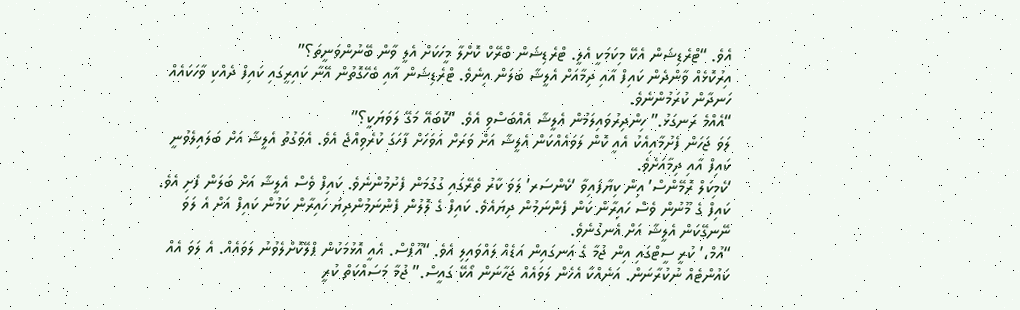އެވެ. “ޓްރެޑިޝަން އެކޭ މިކަމަކީ އެލީ. ޓްރެޑިޝަން ބްރޭކް ކޮށްލާ މީހަކަށް އެލީ ވާން ބޭނުންވަނީތަ؟”
އިރުކޮޅެއް ވާންދެން ކައިފް އާއި ދިމާއަށް އެލީޝާ ބަލަން އިނެވެ. ޓްރެޑިޝަން އާއި ބެހޭގޮތުން އޭނާ ކައިރީގައި ކައިފް ދެއްކި ވާހަކައެއް ހަނދާން ކުރަމުންނެވެ.
“އެއްމެ ރަނގަޅު.” ހިންދިރުވައިލަމުން އެލީޝާ އެއްބަސްވި އެވެ. “ކޮބައޭ މަގޭ ލަވަޔަކީ؟”
ލަވަ ޖަހަން ފެށުމާއިއެކު އެއީ ކޮން ލަވައެއްކަން އެލީޝާ އަށް ވަރަށް އަވަހަށް ފާހަގަ ކުރެވިއްޖެ އެވެ. އެވަގުތު އެލީޝާ އަށް ބަލައިލެވުނީ ކައިފް އާއި ދިމާއަށެވެ.
‘ކެމިކަލް ރޮމޭންސް’ އިން ކިޔާފައިވާ ‘ކެންސަރ’ ލަވަ ކާރު ތެރޭގައި ގުގުމަން ފެށުމުންނެވެ. ކައިފް ވެސް އެލީޝާ އަށް ބަލަން ފެށި އެވެ. ކައިފް ގެ މޫނުން ވެސް ހައިރާން ކަން ފެންނަމުން ދިޔައެވެ. ކައިފް ގެ ލޮލުން ފެންނަމުންދިޔަ ހައިރާން ކަމުން ކައިފް އަށް އެ ލަވަ ނޭނގޭކަން އެލީޝާ އަށް އެނގުނެވެ.
“އުމް،’ ކުރީ ސީޓްގައި އިން ޖުމާ ގެ އަނގައިން އަޑެއް ލައްވައިލި އެވެ. “އޫޕްސް. އެއީ އޮޅުމަކުން ޕްލޭކޮށްލެވުނު ލަވައެއް. އެ ލަވަ އެއް ކައުންޓެއް ނުކުރާނަން. އަނެއްކާ އެހެން ލަވައެއް ޖަހާނަން އޯކޭ ގައީސް.” ޖުމާ މަސައްކަތް ކުރީ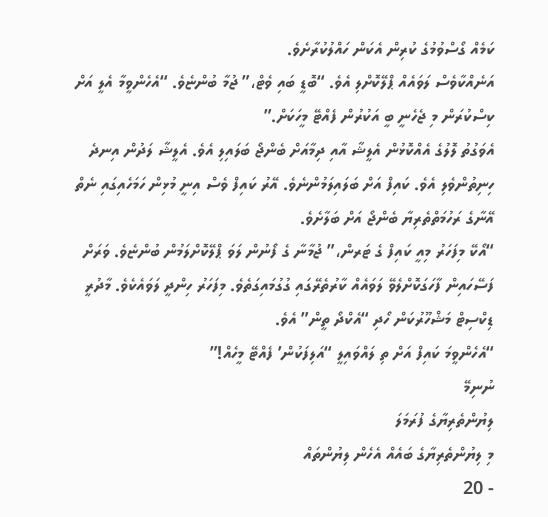ކަމެއް ގޯސްވުމުގެ ކުރިން އެކަން ހައްލުކުރާށެވެ.
އަނެއްކާވެސް ލަވައެއް ޕްލޭކޮށްލި އެވެ. “ބޮޑީ ބައި ވެޓް،” ޖުމާ ބުންޏެވެ. “އެހެންވީމާ އެލީ އަށް ކިސްކުރަން މި ޖެހެނީ ބީ އަކުރުން ފެއްޓޭ މީހަކަށް.”
އެވަގުތު ލޮލުގެ އެއްކޮޅުން އެލީޝާ އާއި ދިމާއަށް ބެންޖޯ ބަލައިލި އެވެ. އެލީޝާ ލަދުން އިނދެ ހިނިތުންވެލި އެވެ. ކައިފް އަށް ބަލައިލަމުންނެވެ. އޭރު ކައިފް ވެސް އިނީ މުޅިން ހަމަހެއިގައި ނެތް އޭނާގެ ރަހުމަތްތެރިޔާ ބެންޖޯ އަށް ބަލާށެވެ.
“އޯކޭ މިފަހަރު މިއީ ކައިފް ގެ ޓަރން،” ޖުމާނާ ގެ ފޯނުން ލަވަ ޕްލޭކޮށްލަމުން ބުންޏެވެ. ވަރަށް ފަސޭހައިން ފާހަގަކޮށްލެވޭ ލަވައެއް ކާރުތެރޭގައި ގުގުމައިގަތެވެ. މިފަހަރު ހިންދީ ލަވައެކެވެ. މާދުރީ ޑިކްސިޓް މަޝްހޫރުކަން ހޯދި “އެކްދޯ ތީން” އެވެ.
“އެހެންވީމަ ކައިފް އަށް ތި ލައްވައިލީ “އަލިފަކުން’ ފެއްޓޭ މީހެއް!”
ނުނިމޭ
ލިޔުންތެރިޔާގެ ފުރަމަލަ
މި ލިޔުންތެރިޔާގެ ބައެއް އެހެން ލިޔުންތައް
- 20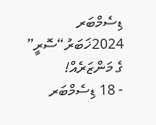ޑިސެމްބަރ 2024ޚަބަރު“ސޮރީ” ގެ މަންޒަރެއް!
- 18 ޑިސެމްބަރ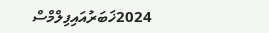2024ޚަބަރުއައިފިލްމްސް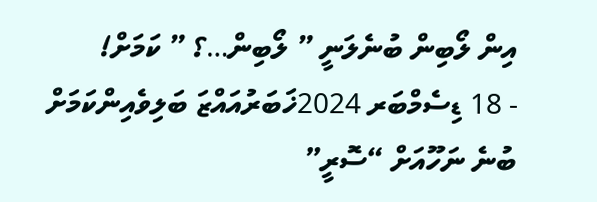އިން ލޯބިން ބުނެލަނީ ” ލޯބިން…؟ ” ކަމަށް!
- 18 ޑިސެމްބަރ 2024ޚަބަރުއައްޒަ ބަލިވެއިންކަމަށް ބުނެ ނަހޫއަށް “ސޮރީ”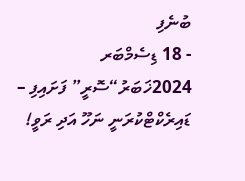ބުނެފި
- 18 ޑިސެމްބަރ 2024ޚަބަރު“ސޮރީ” ފަށައިފި – ޑައިރެކްޓްކުރަނީ ނަހޫ އަދި ރަވީ!